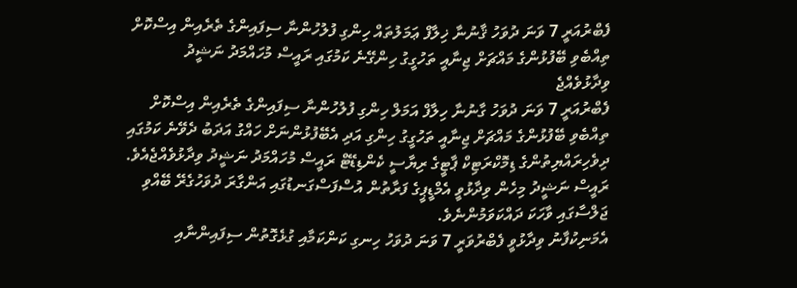ފެބްރުއަރީ 7 ވަނަ ދުވަހު ޤާނުނާ ޚިލާފް ޢަމަލުތައް ހިންގި ފުލުހުންނާ ސިފައިންގެ ތެރެއިން އިސްކޮށް ތިއްބެވި ބޭފުޅުންގެ މައްޗަށް ޖިނާއީ ތަހުގީގު ހިންގޭނެ ކަމުގައި ރައީސް މުހައްމަދު ނަޝީދު ވިދާޅުވެއްޖެ
ފެބްރުއަރީ 7 ވަނަ ދުވަހު ގާނުނާ ހިލާފް އަމަލް ހިންގި ފުލުހުންނާ ސިފައިންގެ ތެރެއިން އިސްކޮށް ތިއްބެވި ބޭފުޅުންގެ މައްޗަށް ޖިނާއީ ތަހުގީގު ހިންގި އަދި އެބޭފުޅުންނަށް ހައްގު އަދަބު ދެވޭނެ ކަމުގައި ދިވެހިރައްޔިތުންގެ ޑިމޮކްރަޓިކް ޕާޓީގެ ރިޔާސީ ކެންޑިޑޭޓް ރައީސް މުހައްމަދު ނަޝީދު ވިދާޅުވެއްޖެއެވެ. ރައީސް ނަޝީދު މިހެން ވިދާޅުވީ އެމްޑީޕީގެ ފަރާތުން އުސްފަސްގަނޑުގައި އަންގާރަ ދުވަހުގެރޭ ބޭއްވި ޖަލްސާގައި ވާހަކަ ދައްކަވަމުންނެވެ.
އެމަނިކުފާނު ވިދާޅުވީ ފެބްރުވަރީ 7 ވަނަ ދުވަހު ހިނގި ކަންކަމާއި ގުޅެގޮތުން ސިފައިންނާއި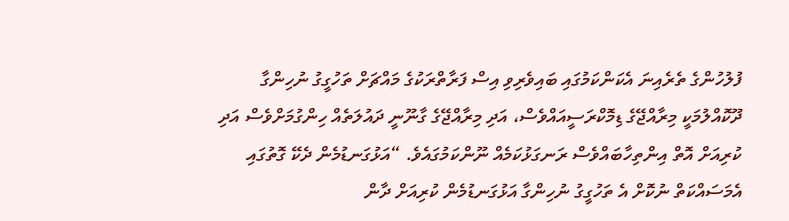ފުލުހުންގެ ތެރެއިނަ އެކަންކަމުގައި ބައިވެރިވި އިސް ފަރާތްރަކުގެ މައްޗަށް ތަހުގީގު ނުހިންގާ ދޫކޮއްލުމަކީ މިރާއްޖޭގެ ޑިމޮކްރަސީއައްވެސް، އަދި މިރާއްޖޭގެ ގާނޫނީ ދައުލަތެއް ހިންގުމަށްވެސް އަދި ކުރިއަށް އޮތް އިންތިހާބައްވެސް ރަނގަޅުކަމެއް ނޫންކަމުގައެވެ. “އަޅުގަނޑުމެން ދެކޭ ގޮތުގައި އެމަސައްކަތް ނުކޮށް އެ ތަހުގީގު ނުހިންގާ އަޅުގަނޑުމެން ކުރިއަށް ދާން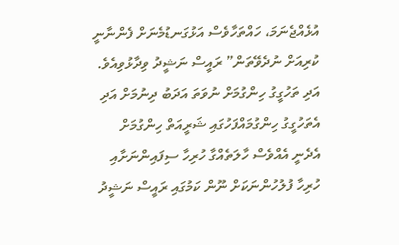އުޅެއްޖެނަމަ، ހައްތަހާވެސް އަޅުގަނޑުމެނަށް ފެންނާނީ ކުރިއަށް ނުދެވޭތަން” ރައީސް ނަޝީދު ވިދާޅުވިއެވެ. އަދި ތަހުގީގު ހިންގުމަށް ނުވަތަ އަދަބު ދިނުމަށް އަދި އެތަހުގީގު ހިންގުމައްފަހުގައި ޝަރީއަތް ހިންގުމަށް އެދެނީ އެއްވެސް ހާލަތެއްގާ ހުރިހާ ސިފައިންނަށާއި ހުރިހާ ފުލުހުންނަކަށް ނޫން ކަމުގައި ރައީސް ނަޝީދު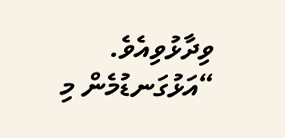ވިދާޅުވިއެވެ. “އަޅުގަނޑުމެން މި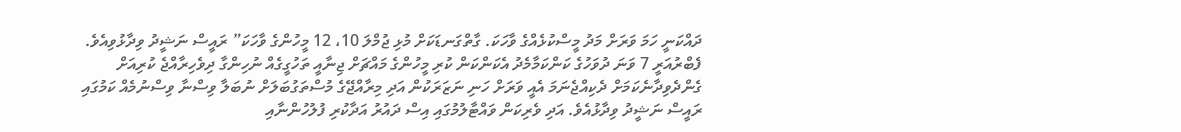ދައްކަނީ ހަމަ ވަރަށް މަދު މީސްކުޅެއްގެ ވާހަކަ. ގާތްގަނޑަކަށް މުޅި ޖުމްލަ 10، 12 މީހުންގެ ވާހަކަ” ރައީސް ނަޝީދު ވިދާޅުވިއެވެ. ފެބްރުއަރީ 7 ވަނަ ދުވަހުގެ ކަންކަމާމެދު އެކަންކަން ކުރި މީހުންގެ މައްޗަށް ޖިނާއީ ތަހުގީގެއް ނުހިންގާ ދިވެހިރާއްޖެ ކުރިއަށް ގެންދެވިދާނެކަމަށް ދެކިއްޖެނަމަ އެއީ ވަރަށް ހަނި ނަޒަރަކުން އަދި މިރާއްޖޭގެ މުސްތަގުބަލަށް ނުބަލާ ވިސްނާ ވިސްނުމެއް ކަމުގައި ރައީސް ނަޝީދު ވިދާޅުއެވެ. އަދި ވެރިކަން ވައްޓާލުމުގައި އިސް ދައުރު އަދާކުރި ފުލުހުންނާއި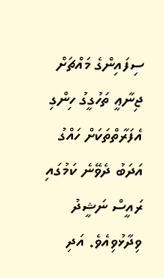ސިފައިންގެ މައްޗަށް ޖިނާޢީ ތަހުގީގު ހިންގި އެފަރާތްތަކަށް ހައްގު އަދަބު ދެވޭނެ ކަމުގައި ރައީސް ނަޝީދު ވިދާޅުވިއެވެ. އަދި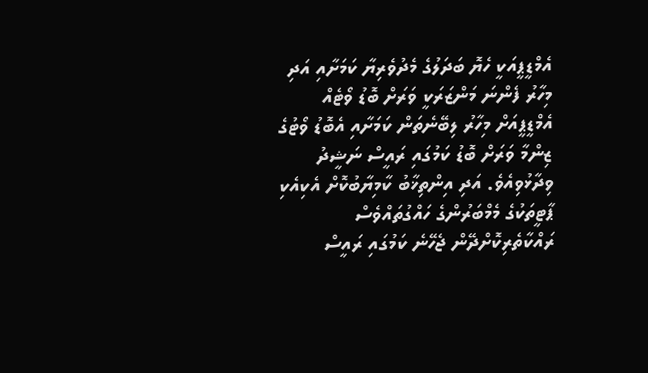އެމްޑީޕީއަކީ ހެޔޮ ބަދަލުގެ މެދުވެރިޔާ ކަމަށާއި އަދި މިހާރު ފެންނަ މަންޒަރަކީ ވަރަށް ބޮޑު ވޯޓެއް އެމްޑީޕީއަށް މިހާރު ލިބޭނެތަން ކަމަށާއި އެބޮޑު ވޯޓުގެ ޒިންމާ ވަރަށް ބޮޑު ކަމުގައި ރައީސް ނަޝީދު ވިދާޅުވިއެވެ. އަދި އިންތިޚާބު ކާމިޔާބުކޮށް އެކިއެކި ޕާޓީތަކުގެ މެމްބަރުންގެ ހައްގުތައްވެސް ރައްކާތެރިކޮށްދޭން ޖެހޭނެ ކަމުގައި ރައީސް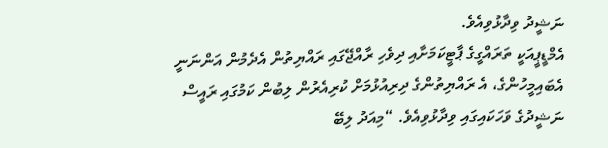ނަޝީދު ވިދާޅުވިއެވެ.
އެމްޑީޕީއަކީ ތަރައްގީގެ ޕާޓީކަމަށާއި ދިވެހި ރާއްޖޭގައި ރައްޔިތުން އެދެމުން އަންނަނީ އެބައިމީހުންގެ، އެ ރައްޔިތުންގެ ދިރިއުޅުމަށް ކުރިއެރުން ލިބުން ކަމުގައި ރައީސް ނަޝީދުގެ ވަހަކައިގައި ވިދާޅުވިއެވެ. “މިއަދު ލިބޭ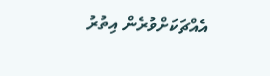އެއްޗަކަށްވުރެން އިތުރު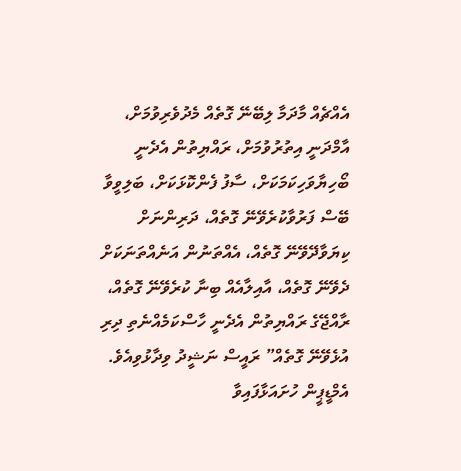އެއްޗެއް މާދަމާ ލިބޭނޭ ގޮތެއް މެދުވެރިވުމަށް، އާމްދަނީ އިތުރުވުމަށް، ރައްޔިތުން އެދެނީ ބޯހިޔާވަހިކަމަކަށް، ސާފު ފެންކޮޅަކަށް، ބަލިވީވާ ބޭސް ފަރުވާކުރެވޭނޭ ގޮތެއް، ދަރިންނަށް ކިޔަވާދޭވޭނޭ ގޮތެއް، އެއްތަނުން އަނެއްތަނަކަށް ދެވޭނޭ ގޮތެއް، އާއިލާއެއް ބިނާ ކުރެވޭނޭ ގޮތެއް، ރާއްޖޭގެ ރައްޔިތުން އެދެނީ ހާސްކަމެއްނެތި ދިރި އުޅެވޭނޭ ގޮތެއް” ރައީސް ނަޝީދު ވިދާޅުވިއެވެ.
އެމްޑީޕީން ހުށައަޅާފައިވާ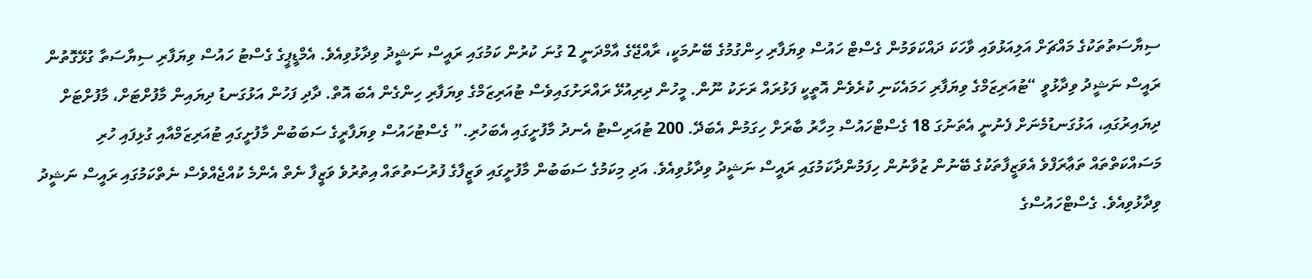ސިޔާސަތުތަކުގެ މައްޗަށް އަލިއަޅުވައި ވާހަކަ ދައްކަވަމުން ގެސްޓް ހައުސް ވިޔަފާރި ހިންގުމުގެ ބޭނުމަކީ، ރާއްޖޭގެ އާމްދަނީ 2 ގުނަ ކުރުން ކަމުގައި ރައީސް ނަޝީދު ވިދާޅުވިއެވެ. އެމްޑީޕީގެ ގެސްޓު ހައުސް ވިޔަފާރި ސިޔާސަތާ ގުޅޭގޮތުން ރައީސް ނަޝީދު ވިދާޅުވީ “ޓުއަރިޒަމްގެ ވިޔަފާރި ހަމައެކަނި ކުރެވެން އޮތީކީ ފަޅުރައް ރަށަކު ނޫން. މީހުން ދިރިއުޅޭ ރައްރަށުގައިވެސް ޓުއަރިޒަމްގެ ވިޔަފާރި ހިންގެން އެބަ އޮތް. ދާދި ފަހުން އަޅުގަނޑު ދިޔައިން މާފުށްޓަށް، މާފުށްޓަށް ދިޔައިރުގައި، އަޅުގަނޑުމެނަށް ފެނުނީ އެތަނުގަ 18 ގެސްޓްހައުސް މިހާރު ބާރަށް ހިގަމުން އެބަދޭ. 200 ޓުއަރިސްޓު އެނދު މާފުށީގައި އެބަހުރި.” ގެސްޓުހައުސް ވިޔަފާރީގެ ސަބަބުން މާފުށީގައި ޓުއަރިޒަމްއާއި ގުޅިފައި ހުރި މަސައްކަތްތައް ތަޢާރަފްވެ އެވަޒީފާތަކުގެ ބޭނުން ޒުވާނުން ހިފަމުންދާކަމުގައި ރައީސް ނަޝީދު ވިދާޅުވިއެވެ. އަދި މިކަމުގެ ސަބަބުން މާފުށީގައި ވަޒީފާގެ ފުރުސަތުތައް އިތުރުވެ ވަޒީފާ ނެތް އެންމެ ކުއްޖެއްވެސް ނެތްކަމުގައި ރައީސް ނަޝީދު ވިދާޅުވިއެވެ. ގެސްޓްހައުސްގެ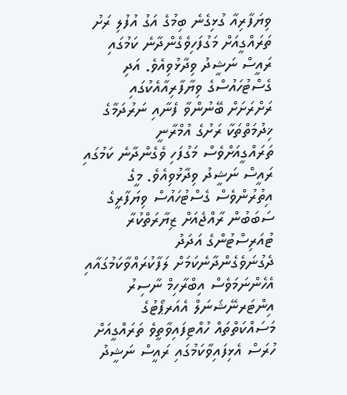ވިޔަފާރިއާ ގުޅިގެނެ ބިމުގެ އަގު އުފުލި ރަށު ތަރައްގީއަށް މަގުފަހިވެގެންދާނެ ކަމުގައި ރައީސް ނަޝީދު ވިދާޅުވިއެވެ. އަދި ގެސްޓުހައުސްގެ ވިޔާފާރިއާއެކުގައި ރަށްރަށަށް ބޭނުންވާ ފެނާއި ނަރުދަމާގެ ޚިދުމަތްތަކާ ރަށުގެ އުމްރާނީ ތަރައްގީއަށްވެސް މަގުފަހި ވެގެންދާނެ ކަމުގައި ރައީސް ނަޝީދު ވިދާޅުވިއެވެ. މީގެ އިތުރުންވެސް ގެސްޓުހައުސް ވިޔަފާރީގެ ސަބަބުން ރާއްޖެއަށް ޒިޔާރަތްކުރާ ޓުއަރިސްޓުންގެ އަދަދު ދެގުނަވެގެންދާނެކަމަށް ލަފާކުރައްވާކަމުގައާއި އެހެންނަމަވެސް އިބްރާހިމް ނާސިރު އިންޓަރނޭޝަނަލް އެއަރޕޯޓުގެ މަސައްކަތްތައް ހުއްޓިފައިވާތީވެ ތަރައްގީއަށް ހުރަސް އެޅިފައިވާކަމުގައި ރައީސް ނަޝީދު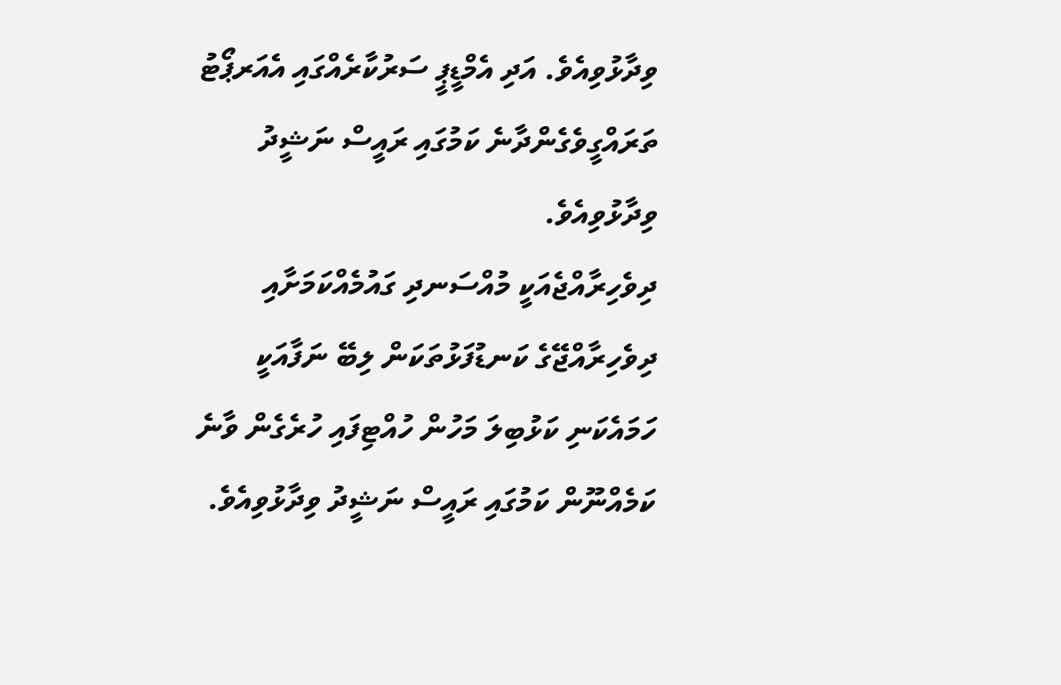ވިދާޅުވިއެވެ. އަދި އެމްޑީޕީ ސަރުކާރެއްގައި އެއަރޕޯޓު ތަރައްގީވެގެންދާނެ ކަމުގައި ރައީސް ނަޝީދު ވިދާޅުވިއެވެ.
ދިވެހިރާއްޖެއަކީ މުއްސަނދި ގައުމެއްކަމަށާއި ދިވެހިރާއްޖޭގެ ކަނޑުފަޅުތަކަން ލިބޭ ނަފާއަކީ ހަމައެކަނި ކަޅުބިލަ މަހުން ހުއްޓިފައި ހުރެގެން ވާނެ ކަމެއްނޫން ކަމުގައި ރައީސް ނަޝީދު ވިދާޅުވިއެވެ.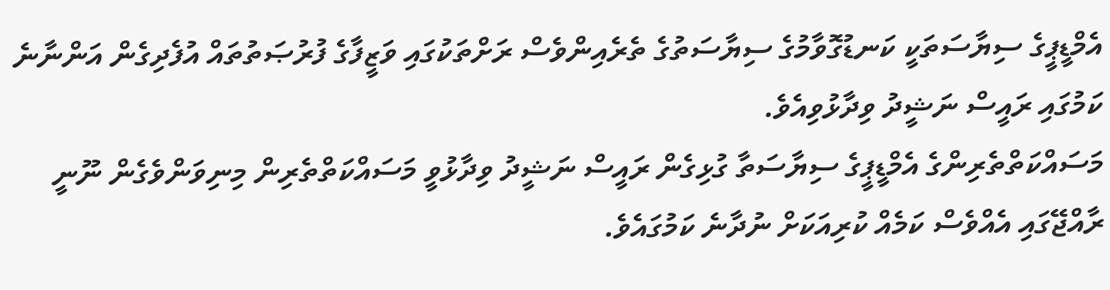އެމްޑީޕީގެ ސިޔާސަތަކީ ކަނޑުގޮވާމުގެ ސިޔާސަތުގެ ތެރެއިންވެސް ރަށްތަކުގައި ވަޒީފާގެ ފުރުޞަތުތައް އުފެދިގެން އަންނާނެ ކަމުގައި ރައީސް ނަޝީދު ވިދާޅުވިއެވެ.
މަސައްކަތްތެރިންގެ އެމްޑީޕީގެ ސިޔާސަތާ ގުޅިގެން ރައީސް ނަޝީދު ވިދާޅުވީ މަސައްކަތްތެރިން މިނިވަންވެގެން ނޫނީ ރާއްޖޭގައި އެއްވެސް ކަމެއް ކުރިއަކަށް ނުދާނެ ކަމުގައެވެ.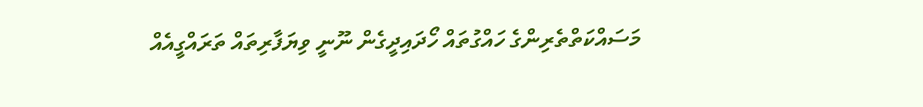މަސައްކަތްތެރިންގެ ހައްގުތައް ހޯދައިދީގެން ނޫނީ ވިޔަފާރިތައް ތަރައްގީއެއް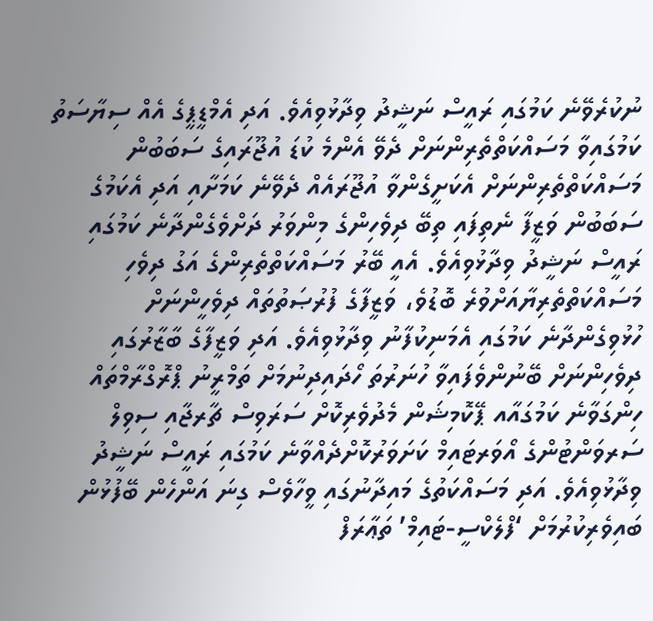ނުކުރެވޭނެ ކަމުގައި ރައީސް ނަޝީދު ވިދާޅުވިއެވެ. އަދި އެމްޑީޕީގެ އެއް ސިޔާސަތު ކަމުގައިވާ މަސައްކަތްތެރިންނަށް ދެވޭ އެންމެ ކުޑަ އުޖޫރައިގެ ސަބަބުން މަސައްކަތްތެރިންނަށް އެކަށީގެންވާ އުޖޫރައެއް ދެވޭނެ ކަމަށާއި އަދި އެކަމުގެ ސަބަބުން ވަޒީފާ ނެތިފައި ތިބޭ ދިވެހިންގެ މިންވަރު ދަށްވެގެންދާނެ ކަމުގައި ރައީސް ނަޝީދު ވިދާޅުވިއެވެ. އެއީ ބޭރު މަސައްކަތްތެރިންގެ އަގު ދިވެހި މަސައްކަތްތެރިޔާއަށްވުރެ ބޮޑުވެ، ވަޒީފާގެ ފުރުޞަތުތައް ދިވެހީންނަށް ހުޅުވިގެންދާނެ ކަމުގައި އެމަނިކުފާނު ވިދާޅުވިއެވެ. އަދި ވަޒީފާގެ ބާޒާރުގައި ދިވެހިންނަށް ބޭނުންވެފައިވާ ހުނަރުތަ ހޯދައިދިނުމަށް ތަމްރީނު ޕްރޮގްރާމްތައް ހިންގަވާނެ ކަމުގައާއ ޕޭކޮމިޝަން މެދުވެރިކޮށް ސަރަވިސް ޗާރޖާއި ސިވިލް ސަރވަންޓުންގެ އޯވަރޓައިމް ކަށަވަރުކޮށްދެއްވާނެ ކަމުގައި ރައީސް ނަޝީދު ވިދާޅުވިއެވެ. އަދި މަސައްކަތުގެ މައިދާނުގައި ވީހާވެސް ގިނަ އަންހެން ބޭފުޅުން ބައިވެރިކުރުމަށް ‘ފްލެކްސީ-ޓައިމް’ ތަޢާރަފް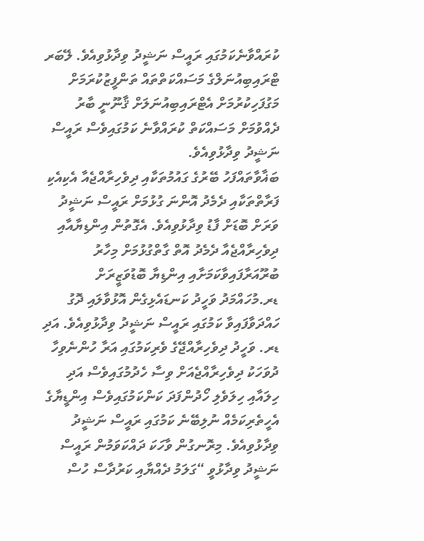ކުރައްވާނެކަމުގައި ރައީސް ނަޝީދު ވިދާޅުވިއެވެ. ލޭބަރ ޓްރައިބިއުނަލްގެ މަސައްކަތްތައް ތަންފީޒުކުރަމަށް މަގުފަހިކުރުމަށް އެޓްރައިބިއުނަލަށް ޤާނޫނީ ބާރު ދެއްވުމަށް މަސައްކަތް ކުރައްވާނެ ކަމުގައިވެސް ރައީސް ނަޝީދު ވިދާޅުވިއެވެ.
ބަޣާވާތައްފަހު ބޭރުގެ ގައުމުތަކާއި ދިވެހިރާއްޖެއާ އެކިއެކި ފަރާތްތަކާއި ދެމެދު އޮންނަ ގުޅުމަށް ރައީސް ނަޝީދު ވަރަށް ބޮޑަށް ފާޑު ވިދާޅުވިއެވެ. އެގޮތުން އިންޑިޔާއާއި ދިވެހިރާއްޖެއާ ދެމެދު އޮތް ގާތްގުޅުމަށް މިހާރު ބުރޫއަރާފައިވާކަމަށާއި އިންޑިޔާ ބޮޑުވަޒީރަށް ޑރ.މުހައްމަދު ވަހީދު ކަނޑައެޅިގެން އޮޅުވާލައި ދޮގު ހައްދަވާފައިވާ ކަމުގައި ރައީސް ނަޝީދު ވިދާޅުވިއެވެ. އަދި ޑރ. ވަހީދު ދިވެހިރާއްޖޭގެ ވެރިކަމުގައި އަރާ ހުންނެވިހާ ދުވަހަކު ދިވެހިރާއްޖެއަށް ވިސާ ހެދުމުގައިވެސް އަދި ހިލައާއި ހިލަވެލި ހޯދުންފަދަ ކަންކަމުގައިވެސް އިންޑީޔާގެ އެހީތެރިކަމެއް ނުލިބޭނެ ކަމުގައި ރައީސް ނަޝީދު ވިދާޅުވިއެވެ. މިރޮނގުން ވާހަކަ ދައްކަވަމުން ރައީސް ނަޝީދު ވިދާޅުވީ “ގަލަމު ދެއްޔާއި ކަރުދާސް ހުސް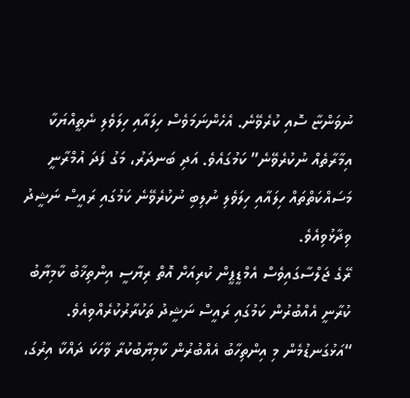ނުވަންޏާ ސޮއި ކުރެވޭނެ. އެހެންނަމަވެސް ހިލައާއި ހިލަވެލި ނެތީއްޔަކާ އިމާރާތެއް ނުކުރެވޭނެ” ކަމުގައެވެ. އަދި ބަނދަރު، މަގު ފަދަ އުމްރާނީ މަސައްކަތްތައް ހިލައާއި ހިލަވެލި ނުލިބި ނުކުރެވޭނެ ކަމުގައި ރައީސް ނަޝީދު ވިދާޅުވިއެވެ.
ރޭގެ ޖަލްސާގައިވެސް އެމްޑީޕީން ކުރިއަށް އޮތް ރިޔާސީ އިންތިޚާބު ކާމިޔާބު ކުރާނީ އެއްބުރުން ކަމުގައި ރައީސް ނަޝީދު ތަކުރާރުކުރެއްވިއެވެ. “އަޅުގަނޑުމެން މި އިންތިހާބު އެއްބުރުން ކާމިޔާބުކުރާ ވާހަކަ ދައްކާ އިރުގަ،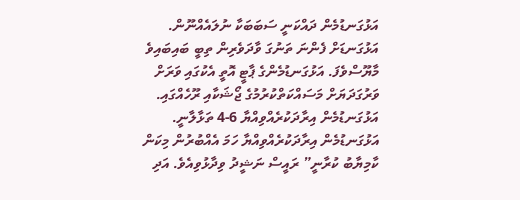އަޅުގަނޑުމެން ދައްކަނީ ސަބަބަކާ ނުލައެއްނޫން. އަޅުގަނޑަށް ފެންނަ ތަނުގަ ވާދަވެރިން ތިބީ ބައިބައިވެ މާޔޫސްވެފަ. އަޅުގަނޑުމެންގެ ޕާޓީ އޮތީ އެކުގައި ވަރަށް ވަރުގަދަޔަށް މަސައްކަތްކުރުމުގެ ޖޯޝަކާއި ރޫހެއްގައި. އަޅުގަނޑުމެން އިރާދަކުރެއްވިއްޔާ 6-4 ތަޅާލާނީ. އަޅުގަނޑުމެން އިރާދަކުރެއްވިއްޔާ ހަމަ އެއްބުރުން މިކަން ކާމިޔާބު ކުރާނީ” ރައީސް ނަޝީދު ވިދާޅުވިއެވެ. އަދި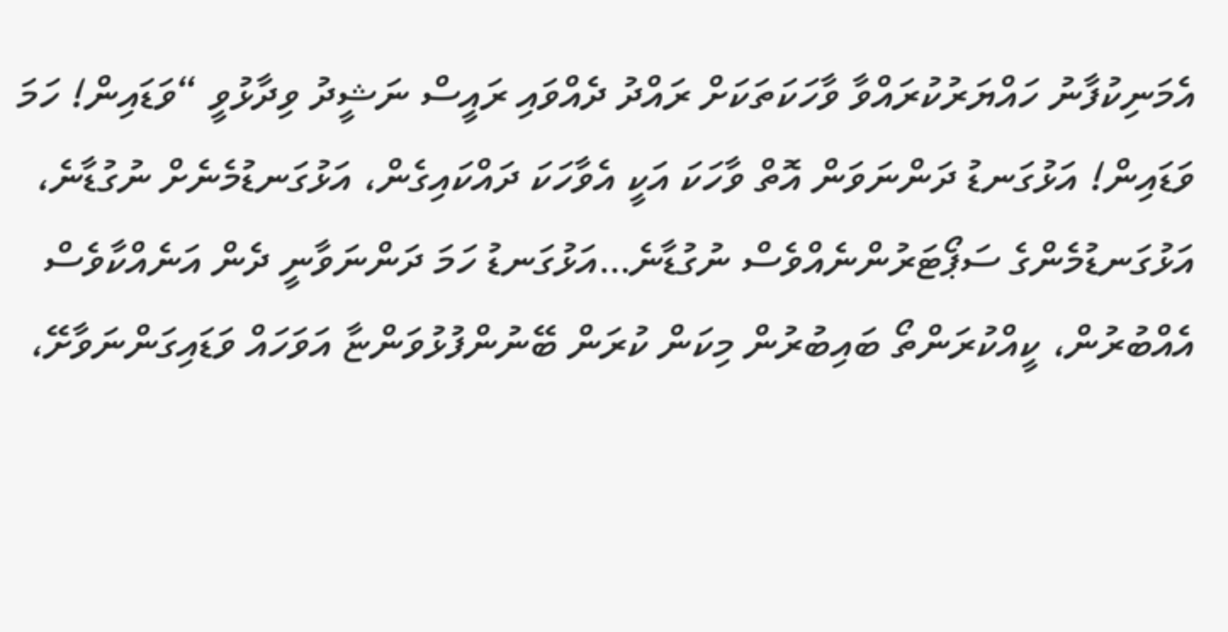އެމަނިކުފާނު ހައްޔަރުކުރައްވާ ވާހަކަތަކަށް ރައްދު ދެއްވައި ރައީސް ނަޝީދު ވިދާޅުވީ “ވަޑައިން! ހަމަ ވަޑައިން! އަޅުގަނޑު ދަންނަވަން އޮތް ވާހަކަ އަކީ އެވާހަކަ ދައްކައިގެން، އަޅުގަނޑުމެނެށް ނުގުޑާނެ، އަޅުގަނޑުމެންގެ ސަޕޯޓަރުންނެއްވެސް ނުގުޑާނެ…އަޅުގަނޑު ހަމަ ދަންނަވާނީ ދެން އަނެއްކާވެސް އެއްބުރުން، ކީއްކުރަންތޯ ބައިބުރުން މިކަން ކުރަން ބޭނުންފުޅުވަންޏާ އަވަހައް ވަޑައިގަންނަވާށޭ،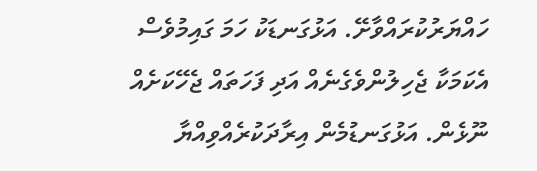ހައްޔަރުކުރައްވާށޭ. އަޅުގަނޑަކު ހަމަ ގައިމުވެސް އެކަމަކާ ޖެހިލުންވެގެނެއް އަދި ފަހަތައް ޖެހޭކަށެއް ނޫޅެން. އަޅުގަނޑުމެން އިރާދަކުރެއްވިއްޔާ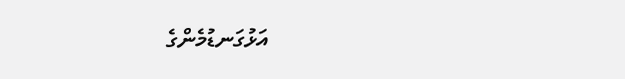އަޅުގަނޑުމެންގެ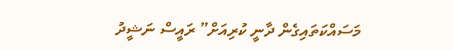މަސައްކަތައިގެން ދާނީ ކުރިއަށް” ރައީސް ނަޝީދު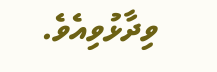ވިދާޅުވިއެވެ.